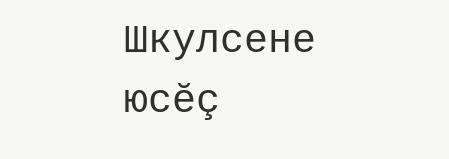Шкулсене юсĕç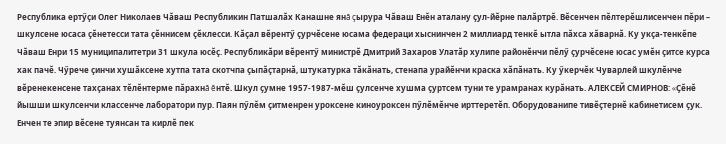Республика ертӳçи Олег Николаев Чăваш Республикин Патшалăх Канашне янă çырура Чăваш Енĕн аталану çул-йĕрне палăртрĕ. Вĕсенчен пĕлтерĕшлисенчен пĕри – шкулсене юсаса çĕнетесси тата çĕннисем çĕклесси. Кăçал вĕрентӳ çурчĕсене юсама федераци хыснинчен 2 миллиард тенкĕ ытла пăхса хăварнă. Ку укçа-тенкĕпе Чăваш Енри 15 муниципалитетри 31 шкула юсĕç. Республикăри вĕрентӳ министрĕ Дмитрий Захаров Улатăр хулипе районĕнчи пĕлӳ çурчĕсене юсас умĕн çитсе курса хак пачĕ. Чӳрече çинчи хушăксене хутпа тата скотчпа çыпăçтарнă, штукатурка тăкăнать, стенапа урайĕнчи краска хăпăнать. Ку ӳкерчĕк Чуварлей шкулĕнче вĕренекенсене тахçанах тĕлĕнтерме пăрахнă ĕнтĕ. Шкул çумне 1957-1987-мĕш çулсенче хушма çуртсем туни те урамранах курăнать. АЛЕКСЕЙ СМИРНОВ: «Çĕнĕ йышши шкулсенчи классенче лаборатори пур. Паян пӳлĕм çитменрен уроксене киноуроксен пӳлĕмĕнче ирттеретĕп. Оборудованипе тивĕçтернĕ кабинетисем çук. Енчен те эпир вĕсене туянсан та кирлĕ пек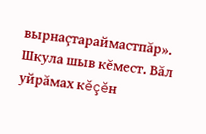вырнаçтараймастпăр». Шкула шыв кĕмест. Вăл уйрăмах кĕçĕн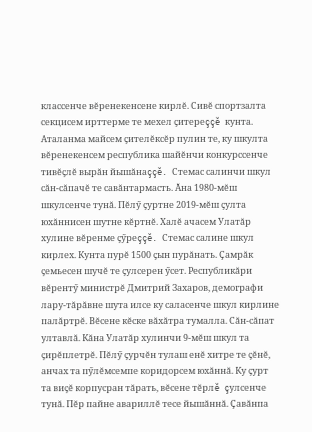классенче вĕренекенсене кирлĕ. Сивĕ спортзалта секцисем ирттерме те мехел çитереççĕ кунта. Аталанма майсем çителĕксĕр пулин те, ку шкулта вĕренекенсем республика шайĕнчи конкурссенче тивĕçлĕ вырăн йышăнаççĕ. Стемас салинчи шкул сăн-сăпачĕ те савăнтармасть. Ăна 1980-мĕш шкулсенче тунă. Пĕлӳ çуртне 2019-мĕш çулта юхăннисен шутне кĕртнĕ. Халĕ ачасем Улатăр хулине вĕренме çӳреççĕ. Стемас салине шкул кирлех. Кунта пурĕ 1500 çын пурăнать. Çамрăк çемьесен шучĕ те çулсерен ӳсет. Республикăри вĕрентӳ министрĕ Дмитрий Захаров, демографи лару-тăрăвне шута илсе ку саласенче шкул кирлине палăртрĕ. Вĕсене кĕске вăхăтра тумалла. Сăн-сăпат ултавлă. Кăна Улатăр хулинчи 9-мĕш шкул та çирĕплетрĕ. Пĕлӳ çурчĕн тулаш енĕ хитре те çĕнĕ, анчах та пӳлĕмсемпе коридорсем юхăннă. Ку çурт та виçĕ корпусран тăрать, вĕсене тĕрлĕ çулсенче тунă. Пĕр пайне авариллĕ тесе йышăннă. Çавăнпа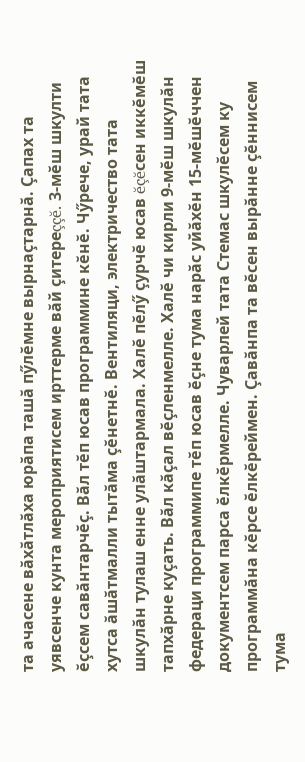та ачасене вăхăтлăха юрăпа ташă пӳлĕмне вырнаçтарнă. Çапах та уявсенче кунта мероприятисем ирттерме вăй çитереççĕ. 3-мĕш шкулти ĕçсем савăнтарчĕç. Вăл тĕп юсав программине кĕнĕ. Чӳрече, урай тата хутса ăшăтмалли тытăма çĕнетнĕ. Вентиляци, электричество тата шкулăн тулаш енне улăштармала. Халĕ пĕлӳ çурчĕ юсав ĕçĕсен иккĕмĕш тапхăрне куçать. Вăл кăçал вĕçленмелле. Халĕ чи кирли 9-мĕш шкулăн федераци программипе тĕп юсав ĕçне тума нарăс уйăхĕн 15-мĕшĕччен документсем парса ĕлкĕрмелле. Чуварлей тата Стемас шкулĕсем ку программăна кĕрсе ĕлкĕреймен. Çавăнпа та вĕсен вырăнне çĕннисем тума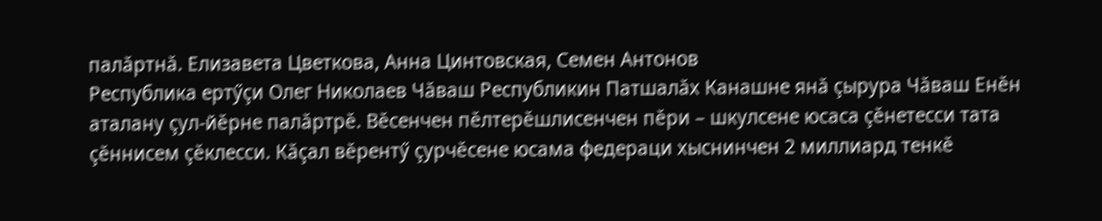палăртнă. Елизавета Цветкова, Анна Цинтовская, Семен Антонов
Республика ертӳçи Олег Николаев Чăваш Республикин Патшалăх Канашне янă çырура Чăваш Енĕн аталану çул-йĕрне палăртрĕ. Вĕсенчен пĕлтерĕшлисенчен пĕри – шкулсене юсаса çĕнетесси тата çĕннисем çĕклесси. Кăçал вĕрентӳ çурчĕсене юсама федераци хыснинчен 2 миллиард тенкĕ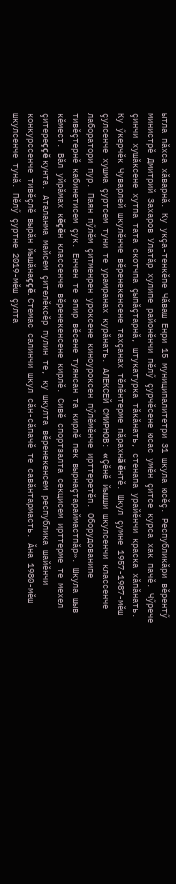ытла пăхса хăварнă. Ку укçа-тенкĕпе Чăваш Енри 15 муниципалитетри 31 шкула юсĕç. Республикăри вĕрентӳ министрĕ Дмитрий Захаров Улатăр хулипе районĕнчи пĕлӳ çурчĕсене юсас умĕн çитсе курса хак пачĕ. Чӳрече çинчи хушăксене хутпа тата скотчпа çыпăçтарнă, штукатурка тăкăнать, стенапа урайĕнчи краска хăпăнать. Ку ӳкерчĕк Чуварлей шкулĕнче вĕренекенсене тахçанах тĕлĕнтерме пăрахнă ĕнтĕ. Шкул çумне 1957-1987-мĕш çулсенче хушма çуртсем туни те урамранах курăнать. АЛЕКСЕЙ СМИРНОВ: «Çĕнĕ йышши шкулсенчи классенче лаборатори пур. Паян пӳлĕм çитменрен уроксене киноуроксен пӳлĕмĕнче ирттеретĕп. Оборудованипе тивĕçтернĕ кабинетисем çук. Енчен те эпир вĕсене туянсан та кирлĕ пек вырнаçтараймастпăр». Шкула шыв кĕмест. Вăл уйрăмах кĕçĕн классенче вĕренекенсене кирлĕ. Сивĕ спортзалта секцисем ирттерме те мехел çитереççĕ кунта. Аталанма майсем çителĕксĕр пулин те, ку шкулта вĕренекенсем республика шайĕнчи конкурссенче тивĕçлĕ вырăн йышăнаççĕ. Стемас салинчи шкул сăн-сăпачĕ те савăнтармасть. Ăна 1980-мĕш шкулсенче тунă. Пĕлӳ çуртне 2019-мĕш çулта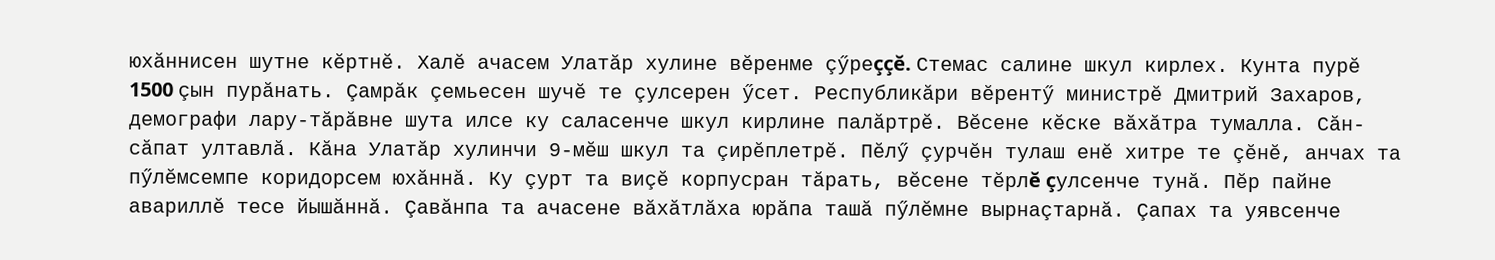юхăннисен шутне кĕртнĕ. Халĕ ачасем Улатăр хулине вĕренме çӳреççĕ. Стемас салине шкул кирлех. Кунта пурĕ 1500 çын пурăнать. Çамрăк çемьесен шучĕ те çулсерен ӳсет. Республикăри вĕрентӳ министрĕ Дмитрий Захаров, демографи лару-тăрăвне шута илсе ку саласенче шкул кирлине палăртрĕ. Вĕсене кĕске вăхăтра тумалла. Сăн-сăпат ултавлă. Кăна Улатăр хулинчи 9-мĕш шкул та çирĕплетрĕ. Пĕлӳ çурчĕн тулаш енĕ хитре те çĕнĕ, анчах та пӳлĕмсемпе коридорсем юхăннă. Ку çурт та виçĕ корпусран тăрать, вĕсене тĕрлĕ çулсенче тунă. Пĕр пайне авариллĕ тесе йышăннă. Çавăнпа та ачасене вăхăтлăха юрăпа ташă пӳлĕмне вырнаçтарнă. Çапах та уявсенче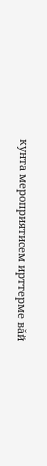кунта мероприятисем ирттерме вăй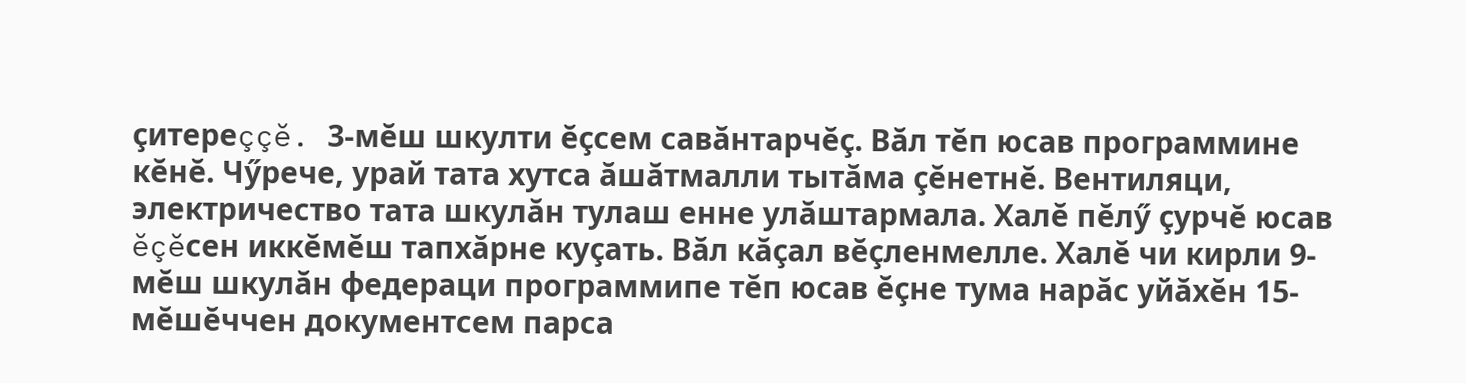çитереççĕ. 3-мĕш шкулти ĕçсем савăнтарчĕç. Вăл тĕп юсав программине кĕнĕ. Чӳрече, урай тата хутса ăшăтмалли тытăма çĕнетнĕ. Вентиляци, электричество тата шкулăн тулаш енне улăштармала. Халĕ пĕлӳ çурчĕ юсав ĕçĕсен иккĕмĕш тапхăрне куçать. Вăл кăçал вĕçленмелле. Халĕ чи кирли 9-мĕш шкулăн федераци программипе тĕп юсав ĕçне тума нарăс уйăхĕн 15-мĕшĕччен документсем парса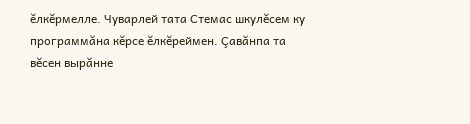ĕлкĕрмелле. Чуварлей тата Стемас шкулĕсем ку программăна кĕрсе ĕлкĕреймен. Çавăнпа та вĕсен вырăнне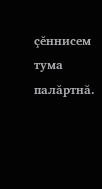çĕннисем тума палăртнă.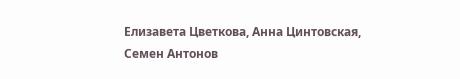Елизавета Цветкова, Анна Цинтовская, Семен Антонов